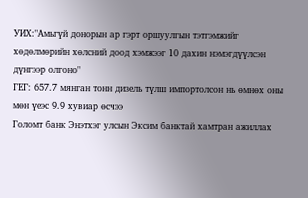УИХ:"Амьгүй донорын ар гэрт оршуулгын тэтгэмжийг хөдөлмөрийн хөлсний доод хэмжээг 10 дахин нэмэгдүүлсэн дүнгээр олгоно"
ГЕГ: 657.7 мянган тонн дизель түлш импортолсон нь өмнөх оны мөн үеэс 9.9 хувиар өсчээ
Голомт банк Энэтхэг улсын Эксим банктай хамтран ажиллах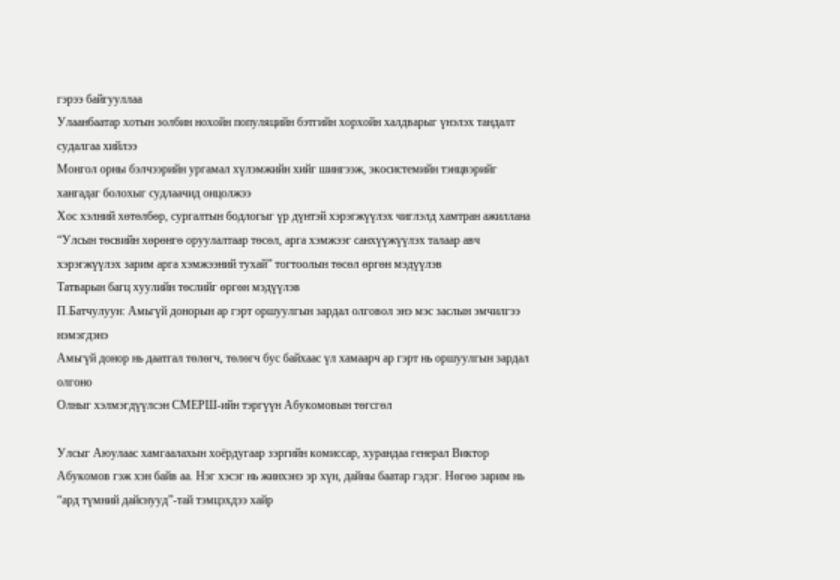гэрээ байгууллаа
Улаанбаатар хотын золбин нохойн популяцийн бэтгийн хорхойн халдварыг үнэлэх тандалт судалгаа хийлээ
Монгол орны бэлчээрийн ургамал хүлэмжийн хийг шингээж, экосистемийн тэнцвэрийг хангадаг болохыг судлаачид онцолжээ
Хос хэлний хөтөлбөр, сургалтын бодлогыг үр дүнтэй хэрэгжүүлэх чиглэлд хамтран ажиллана
“Улсын төсвийн хөрөнгө оруулалтаар төсөл, арга хэмжээг санхүүжүүлэх талаар авч хэрэгжүүлэх зарим арга хэмжээний тухай” тогтоолын төсөл өргөн мэдүүлэв
Татварын багц хуулийн төслийг өргөн мэдүүлэв
П.Батчулуун: Амьгүй донорын ар гэрт оршуулгын зардал олговол энэ мэс заслын эмчилгээ нэмэгдэнэ
Амьгүй донор нь даатгал төлөгч, төлөгч бус байхаас үл хамаарч ар гэрт нь оршуулгын зардал олгоно
Олныг хэлмэгдүүлсэн СМЕРШ-ийн тэргүүн Абукомовын төгсгөл

Улсыг Аюулаас хамгаалахын хоёрдугаар зэргийн комиссар, хурандаа генерал Виктор Абукомов гэж хэн байв аа. Нэг хэсэг нь жинхэнэ эр хүн, дайны баатар гэдэг. Нөгөө зарим нь “ард түмний дайснууд”-тай тэмцэхдээ хайр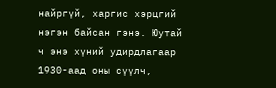найргүй, харгис хэрцгий нэгэн байсан гэнэ. Юутай ч энэ хүний удирдлагаар 1930-аад оны сүүлч,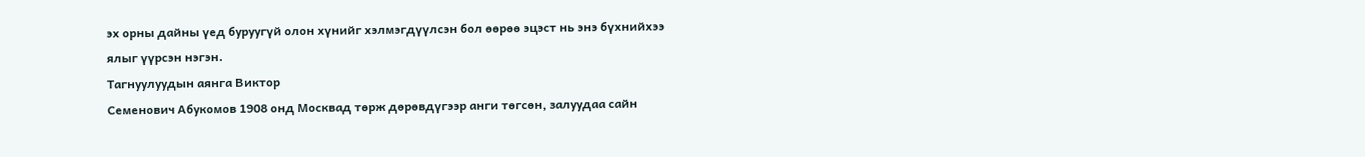эх орны дайны үед буруугүй олон хүнийг хэлмэгдүүлсэн бол өөрөө эцэст нь энэ бүхнийхээ ялыг үүрсэн нэгэн.
Тагнуулуудын аянга Виктор
Семенович Абукомов 1908 онд Москвад төрж дөрөвдүгээр анги төгсөн, залуудаа сайн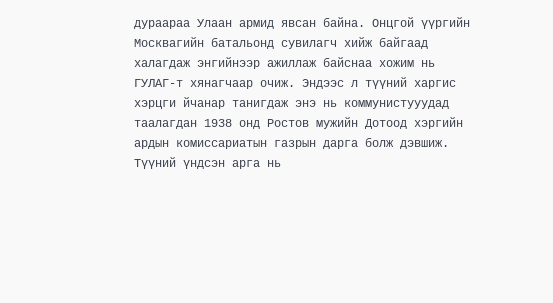дураараа Улаан армид явсан байна. Онцгой үүргийн Москвагийн батальонд сувилагч хийж байгаад халагдаж энгийнээр ажиллаж байснаа хожим нь ГУЛАГ-т хянагчаар очиж. Эндээс л түүний харгис хэрцги йчанар танигдаж энэ нь коммунистууудад таалагдан 1938 онд Ростов мужийн Дотоод хэргийн ардын комиссариатын газрын дарга болж дэвшиж.
Түүний үндсэн арга нь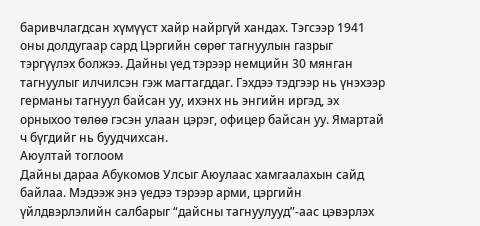баривчлагдсан хүмүүст хайр найргүй хандах. Тэгсээр 1941 оны долдугаар сард Цэргийн сөрөг тагнуулын газрыг тэргүүлэх болжээ. Дайны үед тэрээр немцийн 30 мянган тагнуулыг илчилсэн гэж магтагддаг. Гэхдээ тэдгээр нь үнэхээр германы тагнуул байсан уу, ихэнх нь энгийн иргэд, эх орныхоо төлөө гэсэн улаан цэрэг, офицер байсан уу. Ямартай ч бүгдийг нь буудчихсан.
Аюултай тоглоом
Дайны дараа Абукомов Улсыг Аюулаас хамгаалахын сайд байлаа. Мэдээж энэ үедээ тэрээр арми, цэргийн үйлдвэрлэлийн салбарыг “дайсны тагнуулууд”-аас цэвэрлэх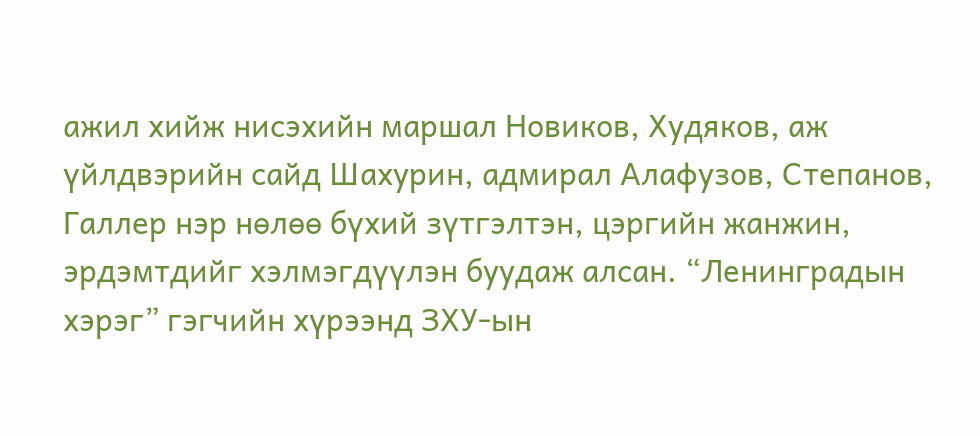ажил хийж нисэхийн маршал Новиков, Худяков, аж үйлдвэрийн сайд Шахурин, адмирал Алафузов, Степанов, Галлер нэр нөлөө бүхий зүтгэлтэн, цэргийн жанжин, эрдэмтдийг хэлмэгдүүлэн буудаж алсан. “Ленинградын хэрэг” гэгчийн хүрээнд ЗХУ-ын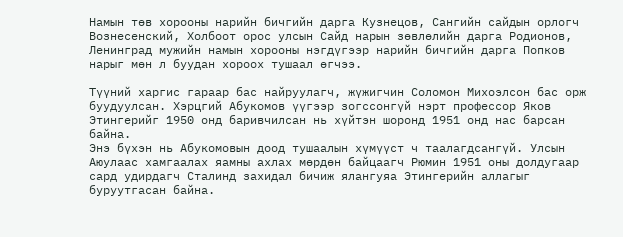Намын төв хорооны нарийн бичгийн дарга Кузнецов, Сангийн сайдын орлогч Вознесенский, Холбоот орос улсын Сайд нарын зөвлөлийн дарга Родионов, Ленинград мужийн намын хорооны нэгдүгээр нарийн бичгийн дарга Попков нарыг мөн л буудан хороох тушаал өгчээ.

Түүний харгис гараар бас найруулагч, жүжигчин Соломон Михоэлсон бас орж буудуулсан. Хэрцгий Абукомов үүгээр зогссонгүй нэрт профессор Яков Этингерийг 1950 онд баривчилсан нь хүйтэн шоронд 1951 онд нас барсан байна.
Энэ бүхэн нь Абукомовын доод тушаалын хүмүүст ч таалагдсангүй. Улсын Аюулаас хамгаалах яамны ахлах мөрдөн байцаагч Рюмин 1951 оны долдугаар сард удирдагч Сталинд захидал бичиж ялангуяа Этингерийн аллагыг буруутгасан байна.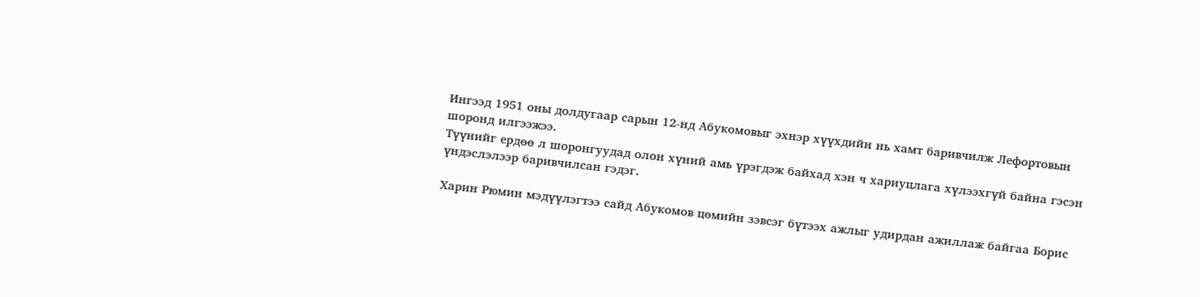Ингээд 1951 оны долдугаар сарын 12-нд Абукомовыг эхнэр хүүхдийн нь хамт баривчилж Лефортовын шоронд илгээжээ.
Түүнийг ердөө л шоронгуудад олон хүний амь үрэгдэж байхад хэн ч хариуцлага хүлээхгүй байна гэсэн үндэслэлээр баривчилсан гэдэг.

Харин Рюмин мэдүүлэгтээ сайд Абукомов цөмийн зэвсэг бүтээх ажлыг удирдан ажиллаж байгаа Борис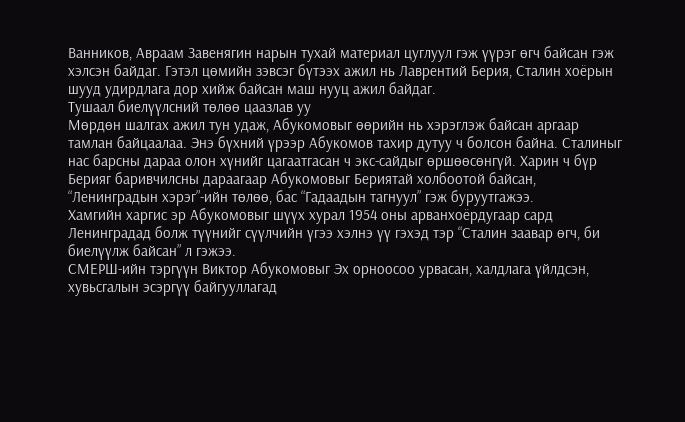Ванников, Авраам Завенягин нарын тухай материал цуглуул гэж үүрэг өгч байсан гэж хэлсэн байдаг. Гэтэл цөмийн зэвсэг бүтээх ажил нь Лаврентий Берия, Сталин хоёрын шууд удирдлага дор хийж байсан маш нууц ажил байдаг.
Тушаал биелүүлсний төлөө цаазлав уу
Мөрдөн шалгах ажил тун удаж, Абукомовыг өөрийн нь хэрэглэж байсан аргаар тамлан байцаалаа. Энэ бүхний үрээр Абукомов тахир дутуу ч болсон байна. Сталиныг нас барсны дараа олон хүнийг цагаатгасан ч экс-сайдыг өршөөсөнгүй. Харин ч бүр Берияг баривчилсны дараагаар Абукомовыг Бериятай холбоотой байсан, “Ленинградын хэрэг”-ийн төлөө, бас “Гадаадын тагнуул” гэж буруутгажээ.
Хамгийн харгис эр Абукомовыг шүүх хурал 1954 оны арванхоёрдугаар сард Ленинградад болж түүнийг сүүлчийн үгээ хэлнэ үү гэхэд тэр “Сталин заавар өгч, би биелүүлж байсан” л гэжээ.
СМЕРШ-ийн тэргүүн Виктор Абукомовыг Эх орноосоо урвасан, халдлага үйлдсэн, хувьсгалын эсэргүү байгууллагад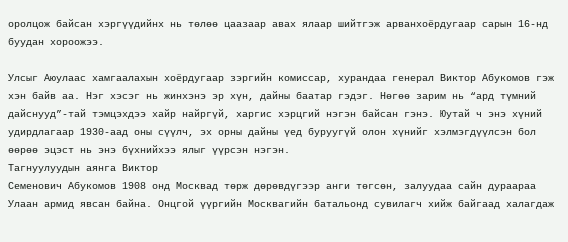оролцож байсан хэргүүдийнх нь төлөө цаазаар авах ялаар шийтгэж арванхоёрдугаар сарын 16-нд буудан хороожээ.

Улсыг Аюулаас хамгаалахын хоёрдугаар зэргийн комиссар, хурандаа генерал Виктор Абукомов гэж хэн байв аа. Нэг хэсэг нь жинхэнэ эр хүн, дайны баатар гэдэг. Нөгөө зарим нь “ард түмний дайснууд”-тай тэмцэхдээ хайр найргүй, харгис хэрцгий нэгэн байсан гэнэ. Юутай ч энэ хүний удирдлагаар 1930-аад оны сүүлч, эх орны дайны үед буруугүй олон хүнийг хэлмэгдүүлсэн бол өөрөө эцэст нь энэ бүхнийхээ ялыг үүрсэн нэгэн.
Тагнуулуудын аянга Виктор
Семенович Абукомов 1908 онд Москвад төрж дөрөвдүгээр анги төгсөн, залуудаа сайн дураараа Улаан армид явсан байна. Онцгой үүргийн Москвагийн батальонд сувилагч хийж байгаад халагдаж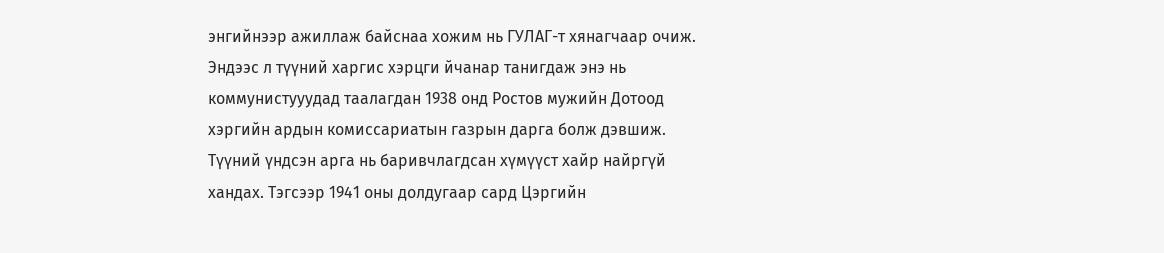энгийнээр ажиллаж байснаа хожим нь ГУЛАГ-т хянагчаар очиж. Эндээс л түүний харгис хэрцги йчанар танигдаж энэ нь коммунистууудад таалагдан 1938 онд Ростов мужийн Дотоод хэргийн ардын комиссариатын газрын дарга болж дэвшиж. Түүний үндсэн арга нь баривчлагдсан хүмүүст хайр найргүй хандах. Тэгсээр 1941 оны долдугаар сард Цэргийн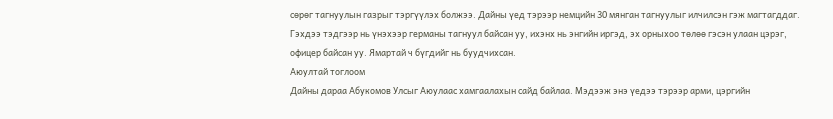сөрөг тагнуулын газрыг тэргүүлэх болжээ. Дайны үед тэрээр немцийн 30 мянган тагнуулыг илчилсэн гэж магтагддаг. Гэхдээ тэдгээр нь үнэхээр германы тагнуул байсан уу, ихэнх нь энгийн иргэд, эх орныхоо төлөө гэсэн улаан цэрэг, офицер байсан уу. Ямартай ч бүгдийг нь буудчихсан.
Аюултай тоглоом
Дайны дараа Абукомов Улсыг Аюулаас хамгаалахын сайд байлаа. Мэдээж энэ үедээ тэрээр арми, цэргийн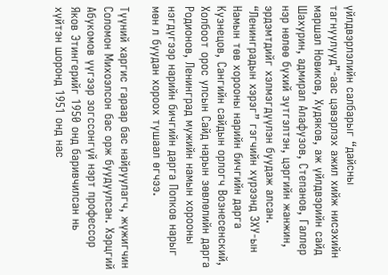үйлдвэрлэлийн салбарыг “дайсны тагнуулууд”-аас цэвэрлэх ажил хийж нисэхийн маршал Новиков, Худяков, аж үйлдвэрийн сайд Шахурин, адмирал Алафузов, Степанов, Галлер нэр нөлөө бүхий зүтгэлтэн, цэргийн жанжин, эрдэмтдийг хэлмэгдүүлэн буудаж алсан. “Ленинградын хэрэг” гэгчийн хүрээнд ЗХУ-ын Намын төв хорооны нарийн бичгийн дарга Кузнецов, Сангийн сайдын орлогч Вознесенский, Холбоот орос улсын Сайд нарын зөвлөлийн дарга Родионов, Ленинград мужийн намын хорооны нэгдүгээр нарийн бичгийн дарга Попков нарыг мөн л буудан хороох тушаал өгчээ.

Түүний харгис гараар бас найруулагч, жүжигчин Соломон Михоэлсон бас орж буудуулсан. Хэрцгий Абукомов үүгээр зогссонгүй нэрт профессор Яков Этингерийг 1950 онд баривчилсан нь хүйтэн шоронд 1951 онд нас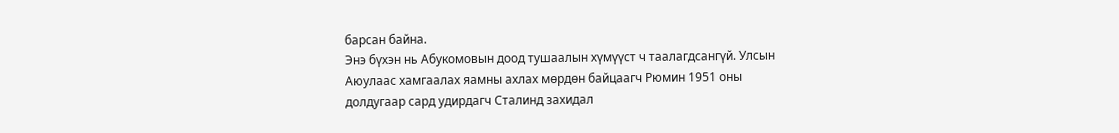барсан байна.
Энэ бүхэн нь Абукомовын доод тушаалын хүмүүст ч таалагдсангүй. Улсын Аюулаас хамгаалах яамны ахлах мөрдөн байцаагч Рюмин 1951 оны долдугаар сард удирдагч Сталинд захидал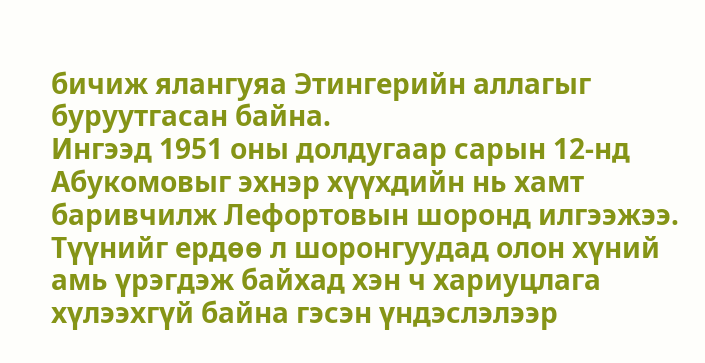бичиж ялангуяа Этингерийн аллагыг буруутгасан байна.
Ингээд 1951 оны долдугаар сарын 12-нд Абукомовыг эхнэр хүүхдийн нь хамт баривчилж Лефортовын шоронд илгээжээ.
Түүнийг ердөө л шоронгуудад олон хүний амь үрэгдэж байхад хэн ч хариуцлага хүлээхгүй байна гэсэн үндэслэлээр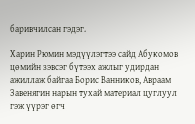баривчилсан гэдэг.

Харин Рюмин мэдүүлэгтээ сайд Абукомов цөмийн зэвсэг бүтээх ажлыг удирдан ажиллаж байгаа Борис Ванников, Авраам Завенягин нарын тухай материал цуглуул гэж үүрэг өгч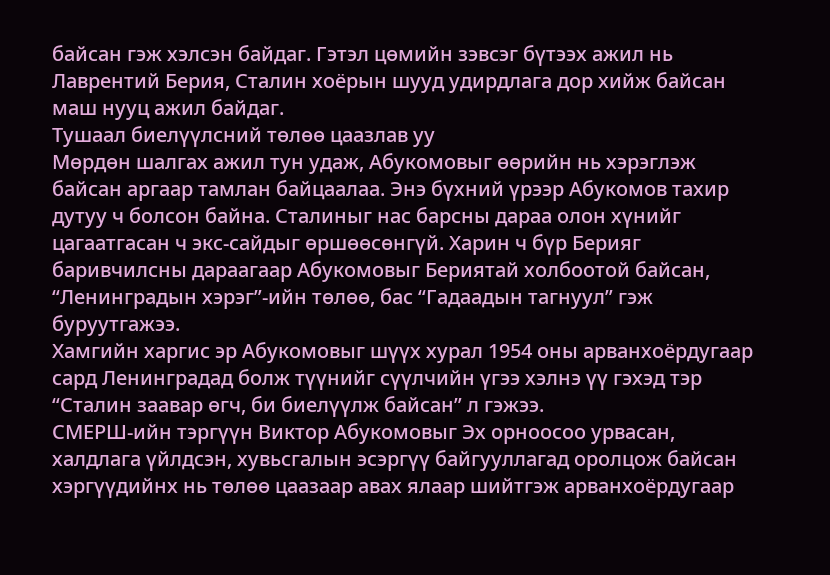байсан гэж хэлсэн байдаг. Гэтэл цөмийн зэвсэг бүтээх ажил нь Лаврентий Берия, Сталин хоёрын шууд удирдлага дор хийж байсан маш нууц ажил байдаг.
Тушаал биелүүлсний төлөө цаазлав уу
Мөрдөн шалгах ажил тун удаж, Абукомовыг өөрийн нь хэрэглэж байсан аргаар тамлан байцаалаа. Энэ бүхний үрээр Абукомов тахир дутуу ч болсон байна. Сталиныг нас барсны дараа олон хүнийг цагаатгасан ч экс-сайдыг өршөөсөнгүй. Харин ч бүр Берияг баривчилсны дараагаар Абукомовыг Бериятай холбоотой байсан, “Ленинградын хэрэг”-ийн төлөө, бас “Гадаадын тагнуул” гэж буруутгажээ.
Хамгийн харгис эр Абукомовыг шүүх хурал 1954 оны арванхоёрдугаар сард Ленинградад болж түүнийг сүүлчийн үгээ хэлнэ үү гэхэд тэр “Сталин заавар өгч, би биелүүлж байсан” л гэжээ.
СМЕРШ-ийн тэргүүн Виктор Абукомовыг Эх орноосоо урвасан, халдлага үйлдсэн, хувьсгалын эсэргүү байгууллагад оролцож байсан хэргүүдийнх нь төлөө цаазаар авах ялаар шийтгэж арванхоёрдугаар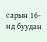сарын 16-нд буудан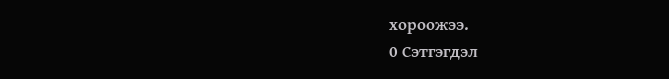хороожээ.
0 Сэтгэгдэл